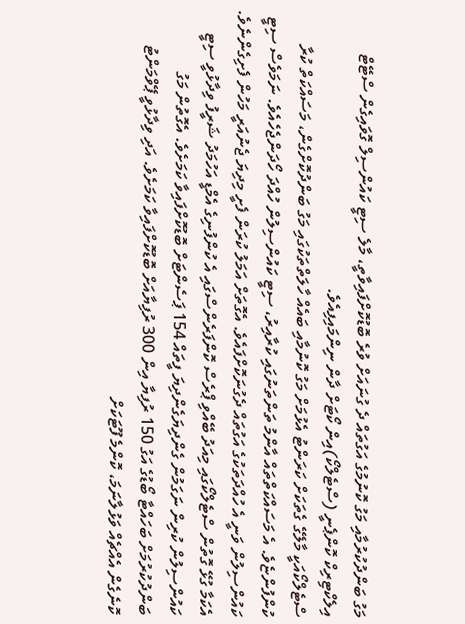މަގު ބަންދުކުރުމާއި މަގު ކޮނުމުގެ އަގުތައް ދެ ގުނައަށް ވުރެ ބޮޑުކޮށްފައިވާތީ، މާލެ ސިޓީ ކައުންސިލް ގޮވައިގެން ސްޓޭޓް އިލެކްޓިރިކް ކޮންޕެނީ (ސްޓެލްކޯ)އިން ކޯޓަށް ދާން ނިންމައިފިއެވެ.
ސްޓެލްކޯއަކީ މާލޭގެ ގެތަކަށް ކަރަންޓު އެޅުމަށް މަގު ކޮނުމާއި ބައެއް ހާލަތްތަކުގައި މަގު ބަންދުކޮށްގެން، މަސައްކަތް ކުރާ ކުންފުންޏެވެ. އެ މަސައްކަތްތައް އާންމު ތަންތަނުގައި ކުރާއިރު، ސިޓީ ކައުންސިލުން ހުއްދަ ހޯދަންޖެހެއެވެ. ނަމަވެސް ސިޓީ ކައުންސިލުން ވަނީ އެ ހުއްދަތަކުގެ އަގުތައް ދެގުނަކޮށްފައެވެ. އެގޮތަށް އަމަލު ކުރަން ފެށީ މިދިޔަ ޖެނުއަރީ މަހުން ފެށިގެންނެވެ.
އެކަމާ ގުޅޭ ގޮތުން ސްޓެލްކޯގައި މިއަދު ބޭއްވި ޕްރެސް ކޮންފަރެންސްގައި އެ ކުންފުނިގެ އެމްޑީ އަހުމަދު ޝަރީފު ވިދާޅުވީ ސިޓީ ކައުންސިލުން ކުރިން ނަގަމުން ގެންދިޔަގެންދިޔަ ފީތައް 154 ޕަސެންޓަށް ބޮޑުކޮށްފައިވާ ކަމަށެވެ. އެގޮތުން މަގު ބަންދުކުރުމަށް ބަހައްޓާ ބޯޑުގެ އަގު 150 ރުފިޔާ އިން 300 ރުފިޔާއަށް ބޮޑުކޮށްފައިވާ ކަމަށެވެ. އަދި ވިދާޅުވީ ޕޭވްމަންޓު ކޮނެގެން އެއްޗެއް ވަޅުލާނަމަ، ކޮންމެ ފޫޓަކަށް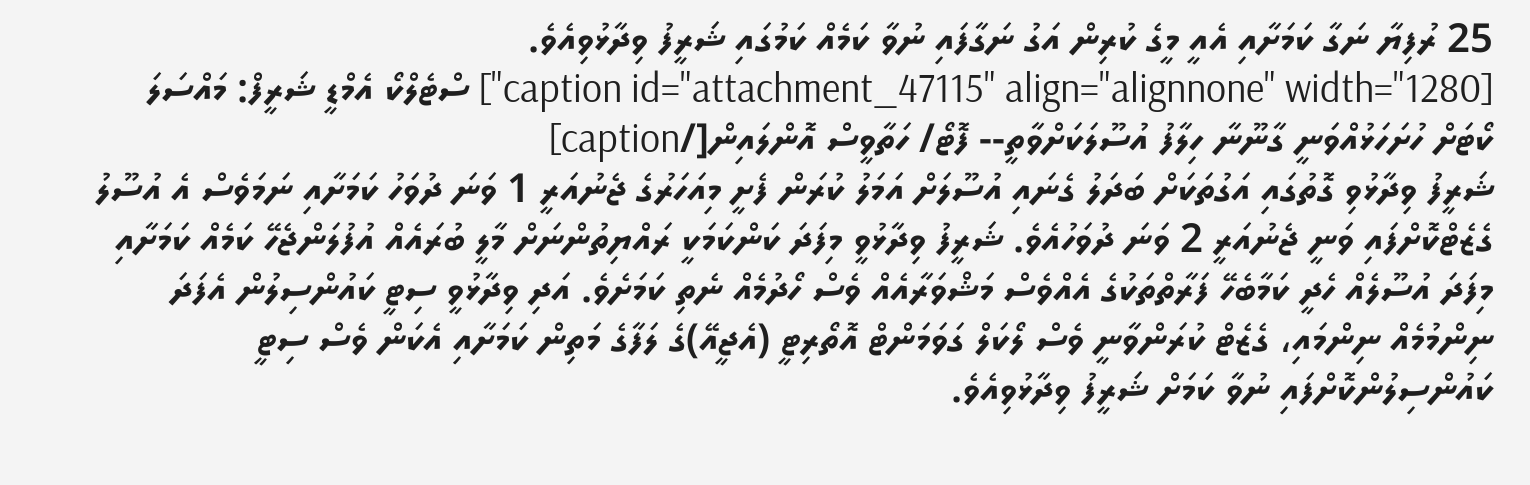25 ރުފިޔާ ނަގާ ކަމަށާއި އެއީ މީގެ ކުރިން އަގު ނަގާފައި ނުވާ ކަމެއް ކަމުގައި ޝަރީފު ވިދާޅުވިއެވެ.
[caption id="attachment_47115" align="alignnone" width="1280"] ސްޓެލްކޯ އެމްޑީ ޝަރީފް: މައްސަލަ ކޯޓަށް ހުށަހަޅުއްވަނީ ގާނޫނާ ހިލާފު އުސޫލަކަށްވާތީ-- ފޮޓޯ/ ހަތާވީސް އޮންލައިން[/caption]
ޝަރީފު ވިދާޅުވި ގޮތުގައި އަގުތަކަށް ބަދަލު ގެނައި އުސޫލަށް އަމަލު ކުރަން ފެށީ މިއަހަރުގެ ޖެނުއަރީ 1 ވަނަ ދުވަހު ކަމަށާއި ނަމަވެސް އެ އުސޫލު ގެޒެޓްކޮށްފައި ވަނީ ޖެނުއަރީ 2 ވަނަ ދުވަހުއެވެ. ޝަރީފު ވިދާޅުވީ މިފަދަ ކަންކަމަކީ ރައްޔިތުންނަށް މާލީ ބުރައެއް އުފުލަންޖެހޭ ކަމެއް ކަމަށާއި މިފަދަ އުސޫލެއް ހެދީ ކަމާބެހޭ ފަރާތްތަކުގެ އެއްވެސް މަޝްވަރާއެއް ވެސް ހޯދުމެއް ނެތި ކަމަށެވެ. އަދި ވިދާޅުވީ ސިޓީ ކައުންސިލުން އެފަދަ ނިންމުމެއް ނިންމައި، ގެޒެޓް ކުރަންވާނީ ވެސް ލޯކަލް ގަވަމަންޓް އޮތޯރިޓީ (އެޖީއޭ)ގެ ލަފާގެ މަތިން ކަމަށާއި އެކަން ވެސް ސިޓީ ކައުންސިލުންކޮށްފައި ނުވާ ކަމަށް ޝަރީފު ވިދާޅުވިއެވެ.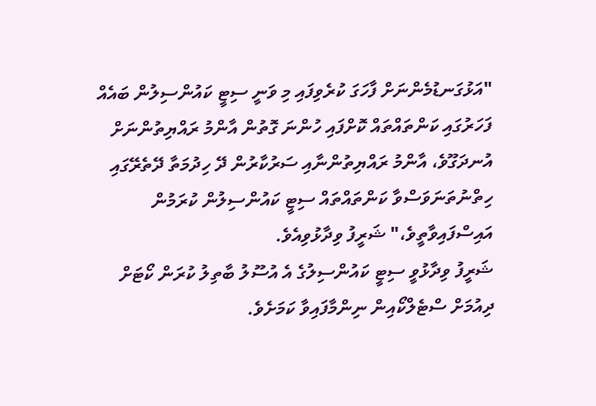"އަޅުގަނޑުމެންނަށް ފާހަގަ ކުރެވިފައި މި ވަނީ ސިޓީ ކައުންސިލުން ބައެއް ފަހަރުގައި ކަންތައްތައް ކޮށްފައި ހުންނަ ގޮތުން އާންމު ރައްޔިތުންނަށް އުނދަގޫވެ، އާންމު ރައްޔިތުންނާއި ސަރުކާރުން ދޭ ހިދުމަތާ ދޭތެރޭގައި ހިތްނުތަނަވަސްވާ ކަންތައްތައް ސިޓީ ކައުންސިލުން ކުރަމުން އައިސްފައިވާތީވެ،" ޝަރީފު ވިދާޅުވިއެވެ.
ޝަރީފު ވިދާޅުވީ ސިޓީ ކައުންސިލުގެ އެ އުސޫލު ބާތިލު ކުރަން ކޯޓަށް ދިއުމަށް ސްޓެލްކޯއިން ނިންމާފައިވާ ކަމަށެވެ.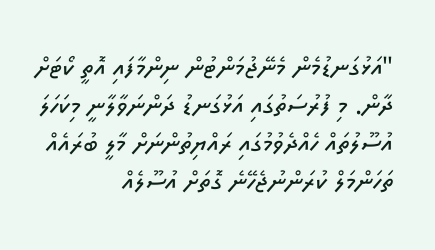"އަޅުގަނޑުމެން މެނޭޖުމަންޓުން ނިންމާފައި އޮތީ ކޯޓަށް ދާން. މި ފުރުސަތުގައި އަޅުގަނޑު ދަންނަވާލާނީ މިކަހަލަ އުސޫލުތައް ހެއްދެވުމުގައި ރައްޔިތުންނަށް މާލީ ބުރައެއް ތަހަންމަލް ކުރަންނުޖެހޭނެ ގޮތަށް އުސޫލެއް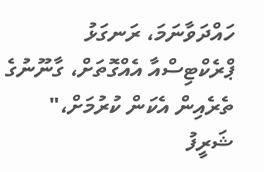ހައްދަވާނަމަ، ރަނގަޅު ޕްރެކްޓިސްއާ އެއްގޮތަށް، ގާނޫނުގެ ތެރެއިން އެކަން ކުރުމަށް،" ޝަރީފު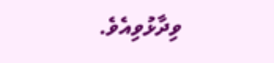ވިދާޅުވިއެވެ.